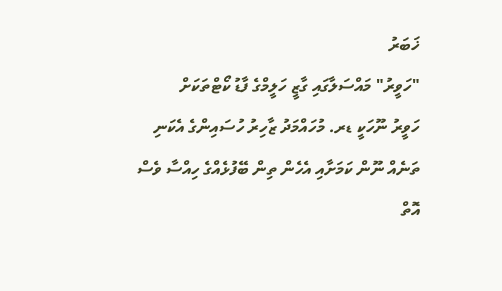ޚަބަރު
"ހަވީރު" މައްސަލާގައި ގާޒީ ހަލީމްގެ ފާޑު ކޯޓްތަކަށް
ހަވީރު ނޫހަކީ ޑރ. މުހައްމަދު ޒާހިރު ހުސައިންގެ އެކަނި ތަނެއް ނޫން ކަމަށާއި އެހެން ތިން ބޭފުޅެއްގެ ހިއްސާ ވެސް އޮތް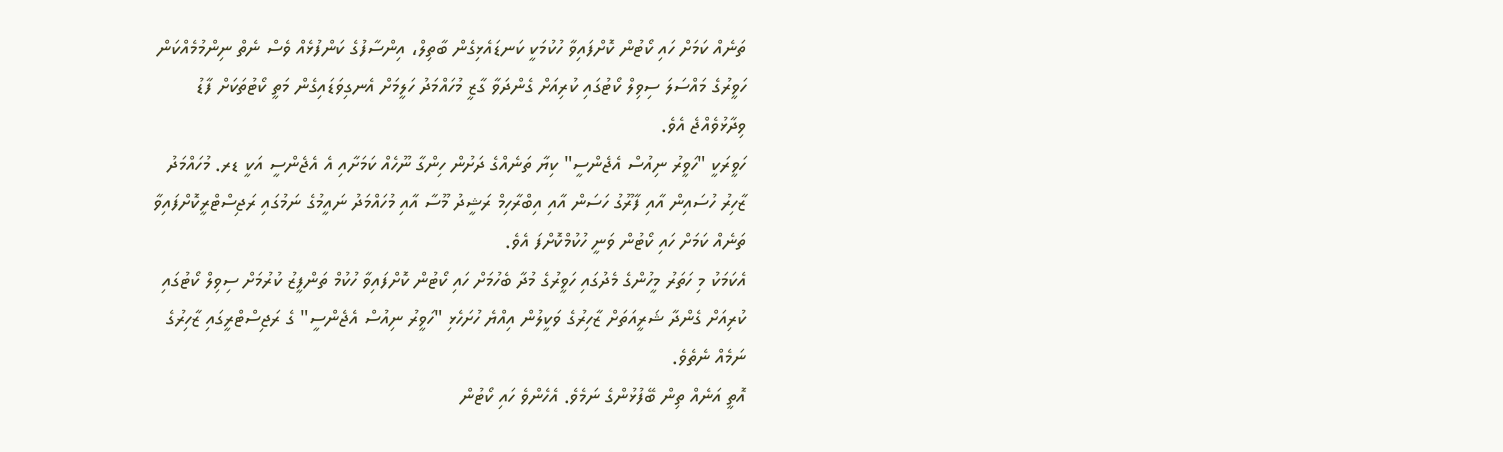ތަނެއް ކަމަށް ހައި ކޯޓުން ކޮށްފައިވާ ހުކުމަކީ ކަނޑައެޅިގެން ބާތިލް، އިންސާފުގެ ކަންފުޅެއް ވެސް ނެތް ނިންމުމެއްކަން ހަވީރުގެ މައްސަލަ ސިވިލް ކޯޓުގައި ކުރިއަށް ގެންދަވާ ގާޒީ މުހައްމަދު ހަލީމަށް އެނގިވަޑައިގެން މަތީ ކޯޓުތަކަށް ފާޑު ވިދާޅުވެއްޖެ އެވެ.
ހަވީރަކީ "ހަވީރު ނިއުސް އެޖެންސީ" ކިޔާ ތަނެއްގެ ދަށުން ހިންގާ ނޫހެއް ކަމަށާއި އެ އެޖެންސީ އަކީ ޑރ. މުހައްމަދު ޒާހިރު ހުސައިން އާއި ފާރޫގު ހަސަން އާއި އިބްރާހިމް ރަޝީދު މޫސާ އާއި މުހައްމަދު ނައީމުގެ ނަމުގައި ރަޖިސްޓްރީކޮށްފައިވާ ތަނެއް ކަމަށް ހައި ކޯޓުން ވަނީ ހުކުމްކޮށްފަ އެވެ.
އެކަމަކު މި ހަތަރު މީހުންގެ މެދުގައި ހަވީރުގެ މުދާ ބެހުމަށް ހައި ކޯޓުން ކޮށްފައިވާ ހުކުމް ތަންފީޒު ކުރުމަށް ސިވިލް ކޯޓުގައި ކުރިއަށް ގެންދާ ޝަރީއަތަށް ޒާހިރުގެ ވަކީލުން އިއްޔެ ހުށަހެޅި "ހަވީރު ނިއުސް އެޖެންސީ" ގެ ރަޖިސްޓްރީގައި ޒާހިރުގެ ނަމެއް ނެތެވެ.
އޮތީ އަނެއް ތިން ބޭފުޅުންގެ ނަމެވެ. އެހެންވެ ހައި ކޯޓުން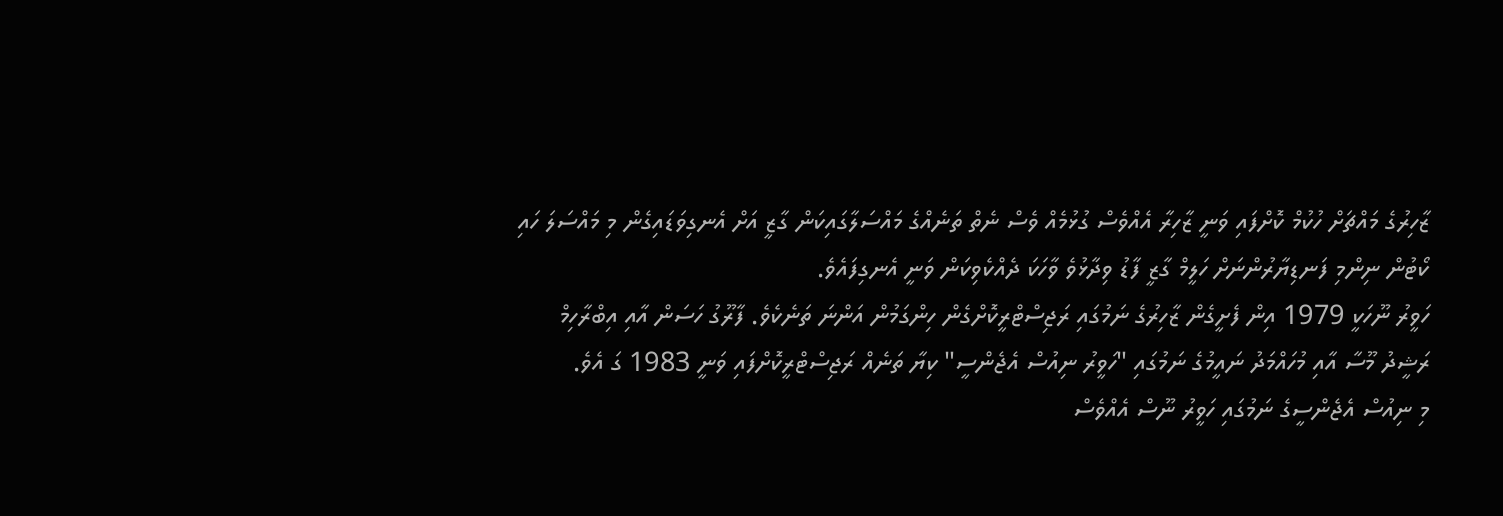ޒާހިރުގެ މައްޗަށް ހުކުމް ކޮށްފައި ވަނީ ޒާހިރާ އެއްވެސް ގުޅުމެއް ވެސް ނެތް ތަނެއްގެ މައްސަލާގައިކަން ގާޒީ އަށް އެނގިވަޑައިގެން މި މައްސަލަ ހައި ކޯޓުން ނިންމި ފަނޑިޔާރުންނަށް ހަލީމް ގާޒީ ފާޑު ވިދާޅުވެ ވާހަކަ ދެއްކެވިކަން ވަނީ އެނގިފައެވެ.
ހަވީރު ނޫހަކީ 1979 އިން ފެށީގެން ޒާހިރުގެ ނަމުގައި ރަޖިސްޓްރީކޮށްގެން ހިންގަމުން އަންނަ ތަނެކެވެ. ފާރޫގު ހަސަން އާއި އިބްރާހިމް ރަޝީދު މޫސާ އާއި މުހައްމަދު ނައީމުގެ ނަމުގައި "ހަވީރު ނިއުސް އެޖެންސީ" ކިޔާ ތަނެއް ރަޖިސްޓްރީކޮށްފައި ވަނީ 1983 ގަ އެވެ.
މި ނިއުސް އެޖެންސީގެ ނަމުގައި ހަވީރު ނޫސް އެއްވެސް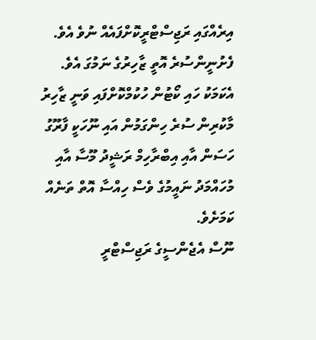އިރެއްގައި ރަޖިސްޓްރީކޮށްފައެއް ނުވެ އެވެ. ފެށުނީންސުރެ އޮތީ ޒާހިރުގެ ނަމުގަ އެވެ.
އެކަމަކު ހައި ކޯޓުން ހުކުމްކޮށްފައި ވަނީ ޒާހިރު މާކުރިން ސުރެ ހިންގަމުން އައި ނޫހަކީ ފާރޫގު ހަސަން އާއި އިބްރާހިމް ރަޝީދު މޫސާ އާއި މުހައްމަދު ނައީމުގެ ވެސް ހިއްސާ އޮތް ތަނެއް ކަމަށެވެ.
ނޫސް އެޖެންސީގެ ރަޖިސްޓްރީ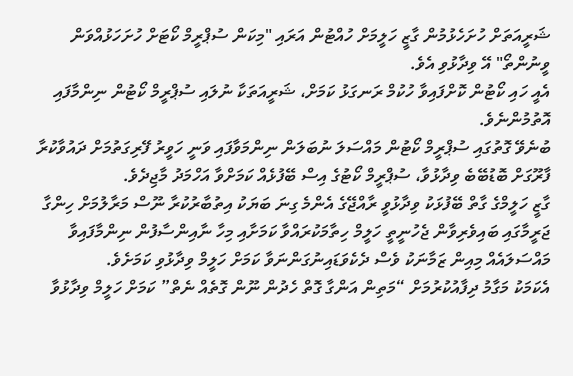ޝަރީއަތަށް ހުށަހެޅުމުން ގާޒީ ހަލީމަށް ހުއްޓުން އަރައި "މިކަން ސުޕްރީމް ކޯޓަށް ހުށަހަޅުއްވަން ވީނުންތޯ" އޭ ވިދާޅުވި އެވެ.
އެއީ ހައި ކޯޓުން ކޮށްފައިވާ ހުކުމް ރަނގަޅު ކަމަށް، ޝަރީއަތަކާ ނުލައި ސުޕްރީމް ކޯޓުން ނިންމާފައި އޮތުމުންނެވެ.
ބުނެވޭ ގޮތުގައި ސުޕްރީމް ކޯޓުން މައްސަލަ ނުބަލަން ނިންމަވާފައި ވަނީ ހަވީރު ފޭރިގަތުމަށް ދައުވާކުރާ ފާރޫގަށް ބޮޑުބޭބެ ވިދާޅުވާ، ސުޕްރީމް ކޯޓުގެ އިސް ބޭފުޅެއް ކަމަށްވާ އަހްމަދު މާޖިދެވެ.
ގާޒީ ހަލީމްގެ ގާތް ބޭފުޅަކު ވިދާޅުވީ ރާއްޖޭގެ އެންމެ ގިނަ ބަޔަކު އިތުބާރުކުރާ ނޫސް މަރާލުމަށް ހިންގާ ޖަރީމާގައި ބައިވެރިވާން ޖެހުނީތީ ހަލީމް ހިތާމަކުރައްވާ ކަމަށާއި މިހާ ނާއިންސާފުން ނިންމާފައިވާ މައްސަލައެއް މިއިން ޒަމާނަކު ވެސް ދެކެވަޑައިނުގަންނަވާ ކަމަށް ހަލީމް ވިދާޅުވި ކަމަށެވެ.
އެކަމަކު މަގާމު ދިފާއުކުރުމަށް “މަތިން އަންގާ ގޮތް ހެދުން ނޫން ގޮތެއް ނެތް” ކަމަށް ހަލީމް ވިދާޅުވާ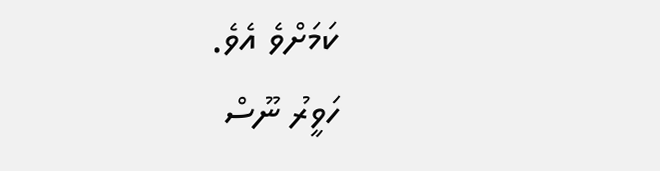ކަމަށްވެ އެވެ.
ހަވީރު ނޫސް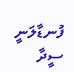ފުނޑާލަނީ ސީދާ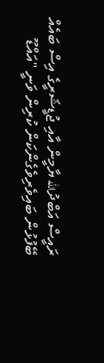ރައީސް އަބްދުالله ޔާމީން އާއި ޖުޑީޝަރީގެ އިސް ބައެއް ބޭފުޅުން ބައިވެރިވެގެންކަން ކުރިން ވަނީ "އައްޑޫ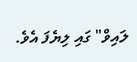ލައިވް" ގައި ލިޔެފަ އެވެ.